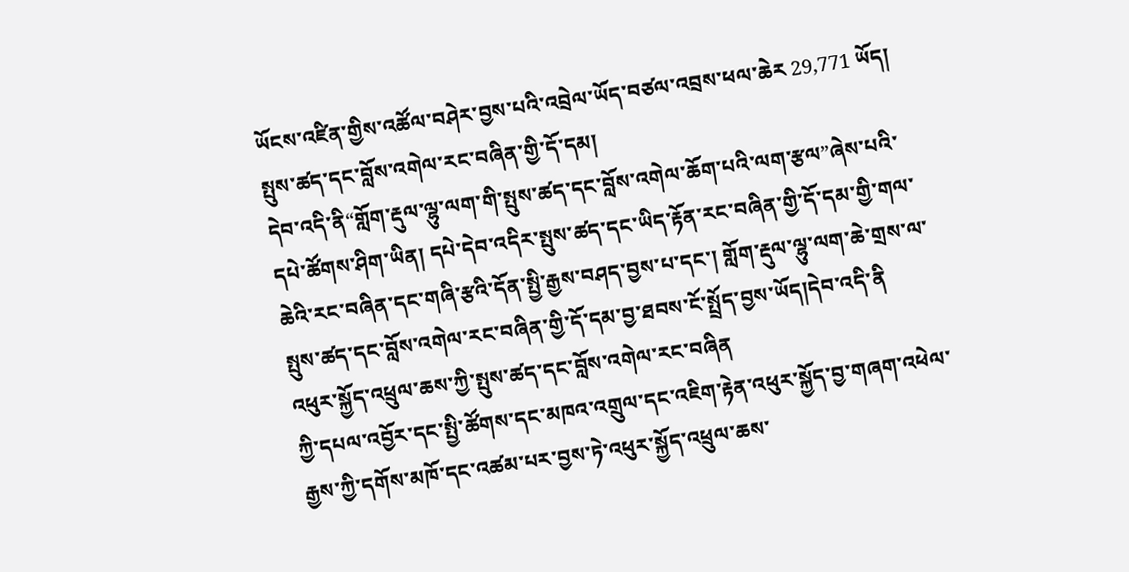ཡོངས་འཛིན་གྱིས་འཚོལ་བཤེར་བྱས་པའི་འབྲེལ་ཡོད་བཙལ་འབྲས་ཕལ་ཆེར 29,771 ཡོད།
སྤུས་ཚད་དང་བློས་འགེལ་རང་བཞིན་གྱི་དོ་དམ།
དེབ་འདི་ནི“གློག་རྡུལ་ལྷུ་ལག་གི་སྤུས་ཚད་དང་བློས་འགེལ་ཆོག་པའི་ལག་རྩལ”ཞེས་པའི་དཔེ་ཚོགས་ཤིག་ཡིན། དཔེ་དེབ་འདིར་སྤུས་ཚད་དང་ཡིད་རྟོན་རང་བཞིན་གྱི་དོ་དམ་གྱི་གལ་ཆེའི་རང་བཞིན་དང་གཞི་རྩའི་དོན་སྤྱི་རྒྱས་བཤད་བྱས་པ་དང་། གློག་རྡུལ་ལྷུ་ལག་ཆེ་གྲས་ལ་སྤུས་ཚད་དང་བློས་འགེལ་རང་བཞིན་གྱི་དོ་དམ་བྱ་ཐབས་ངོ་སྤྲོད་བྱས་ཡོད།དེབ་འདི་ནི
འཕུར་སྐྱོད་འཕྲུལ་ཆས་ཀྱི་སྤུས་ཚད་དང་བློས་འགེལ་རང་བཞིན
ཀྱི་དཔལ་འབྱོར་དང་སྤྱི་ཚོགས་དང་མཁའ་འགྲུལ་དང་འཇིག་རྟེན་འཕུར་སྐྱོད་བྱ་གཞག་འཕེལ་རྒྱས་ཀྱི་དགོས་མཁོ་དང་འཚམ་པར་བྱས་ཏེ་འཕུར་སྐྱོད་འཕྲུལ་ཆས་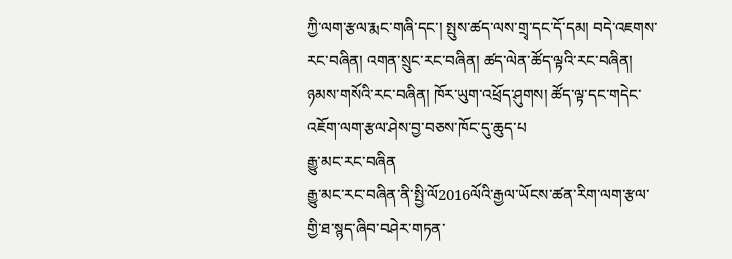ཀྱི་ལག་རྩལ་རྨང་གཞི་དང་། སྤུས་ཚད་ལས་གྲྭ་དང་དོ་དམ། བདེ་འཇགས་རང་བཞིན། འགན་སྲུང་རང་བཞིན། ཚད་ལེན་ཚོད་ལྟའི་རང་བཞིན། ཉམས་གསོའི་རང་བཞིན། ཁོར་ཡུག་འཕྲོད་ཤུགས། ཚོད་ལྟ་དང་གདེང་འཇོག་ལག་རྩལ་ཤེས་བྱ་བཅས་ཁོང་དུ་ཆུད་པ
རྒྱུ་མང་རང་བཞིན
རྒྱུ་མང་རང་བཞིན་ནི་སྤྱི་ལོ2016ལོའི་རྒྱལ་ཡོངས་ཚན་རིག་ལག་རྩལ་གྱི་ཐ་སྙད་ཞིབ་བཤེར་གཏན་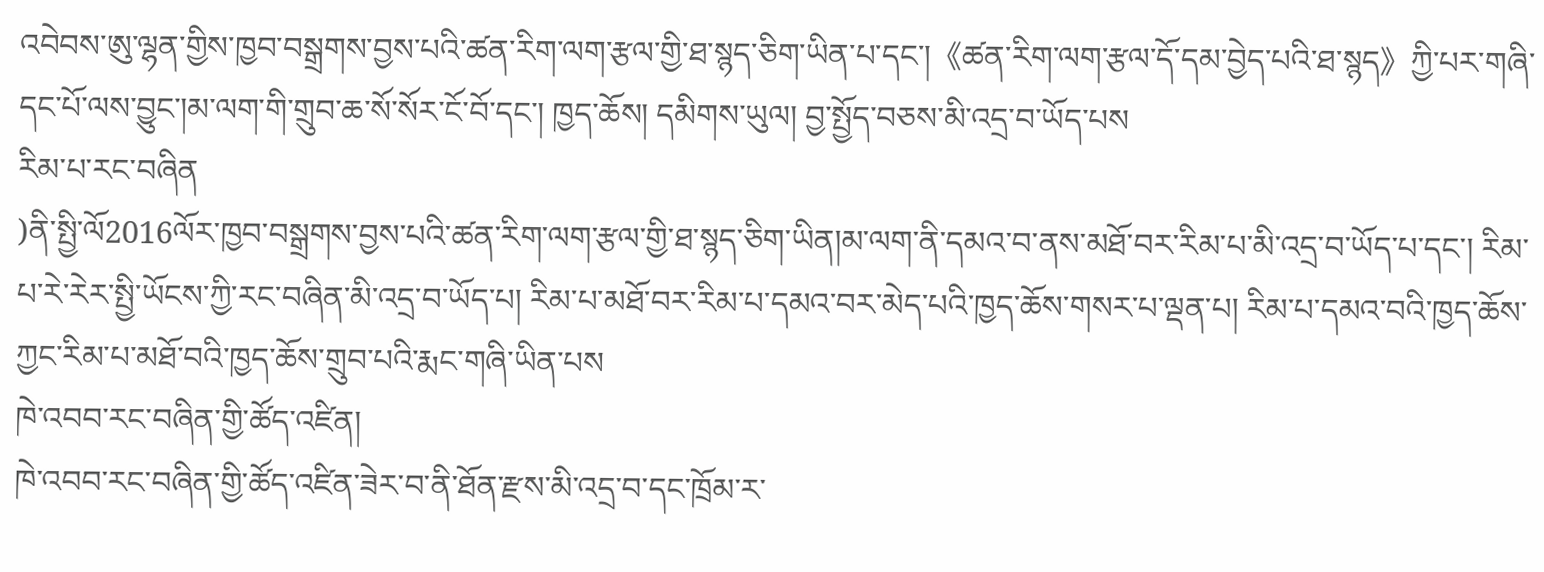འབེབས་ཨུ་ལྷན་གྱིས་ཁྱབ་བསྒྲགས་བྱས་པའི་ཚན་རིག་ལག་རྩལ་གྱི་ཐ་སྙད་ཅིག་ཡིན་པ་དང་།《ཚན་རིག་ལག་རྩལ་དོ་དམ་བྱེད་པའི་ཐ་སྙད》ཀྱི་པར་གཞི་དང་པོ་ལས་བྱུང་།མ་ལག་གི་གྲུབ་ཆ་སོ་སོར་ངོ་བོ་དང་། ཁྱད་ཆོས། དམིགས་ཡུལ། བྱ་སྤྱོད་བཅས་མི་འདྲ་བ་ཡོད་པས
རིམ་པ་རང་བཞིན
)ནི་སྤྱི་ལོ2016ལོར་ཁྱབ་བསྒྲགས་བྱས་པའི་ཚན་རིག་ལག་རྩལ་གྱི་ཐ་སྙད་ཅིག་ཡིན།མ་ལག་ནི་དམའ་བ་ནས་མཐོ་བར་རིམ་པ་མི་འདྲ་བ་ཡོད་པ་དང་། རིམ་པ་རེ་རེར་སྤྱི་ཡོངས་ཀྱི་རང་བཞིན་མི་འདྲ་བ་ཡོད་པ། རིམ་པ་མཐོ་བར་རིམ་པ་དམའ་བར་མེད་པའི་ཁྱད་ཆོས་གསར་པ་ལྡན་པ། རིམ་པ་དམའ་བའི་ཁྱད་ཆོས་ཀྱང་རིམ་པ་མཐོ་བའི་ཁྱད་ཆོས་གྲུབ་པའི་རྨང་གཞི་ཡིན་པས
ཁེ་འབབ་རང་བཞིན་གྱི་ཚོད་འཛིན།
ཁེ་འབབ་རང་བཞིན་གྱི་ཚོད་འཛིན་ཟེར་བ་ནི་ཐོན་རྫས་མི་འདྲ་བ་དང་ཁྲོམ་ར་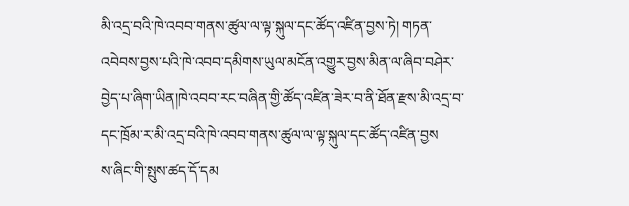མི་འདྲ་བའི་ཁེ་འབབ་གནས་ཚུལ་ལ་ལྟ་སྐུལ་དང་ཚོད་འཛིན་བྱས་ཏེ། གཏན་འབེབས་བྱས་པའི་ཁེ་འབབ་དམིགས་ཡུལ་མངོན་འགྱུར་བྱས་མིན་ལ་ཞིབ་བཤེར་བྱེད་པ་ཞིག་ཡིན།ཁེ་འབབ་རང་བཞིན་གྱི་ཚོད་འཛིན་ཟེར་བ་ནི་ཐོན་རྫས་མི་འདྲ་བ་དང་ཁྲོམ་ར་མི་འདྲ་བའི་ཁེ་འབབ་གནས་ཚུལ་ལ་ལྟ་སྐུལ་དང་ཚོད་འཛིན་བྱས
ས་ཞིང་གི་སྤུས་ཚད་དོ་དམ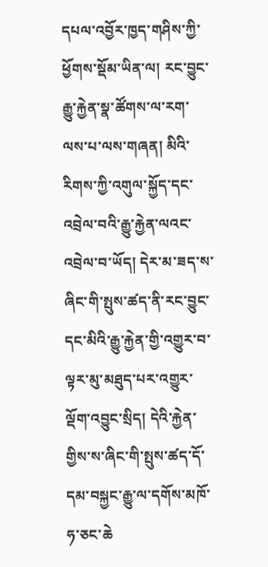དཔལ་འབྱོར་ཁྱད་གཤིས་ཀྱི་ཕྱོགས་སྡོམ་ཡིན་ལ། རང་བྱུང་རྒྱུ་རྐྱེན་སྣ་ཚོགས་ལ་རག་ལས་པ་ལས་གཞན། མིའི་རིགས་ཀྱི་འགུལ་སྐྱོད་དང་འབྲེལ་བའི་རྒྱུ་རྐྱེན་ལའང་འབྲེལ་བ་ཡོད། དེར་མ་ཟད་ས་ཞིང་གི་སྤུས་ཚད་ནི་རང་བྱུང་དང་མིའི་རྒྱུ་རྐྱེན་གྱི་འགྱུར་བ་ལྟར་མུ་མཐུད་པར་འགྱུར་ལྡོག་འབྱུང་སྲིད། དེའི་རྐྱེན་གྱིས་ས་ཞིང་གི་སྤུས་ཚད་དོ་དམ་བསྐྱང་རྒྱུ་ལ་དགོས་མཁོ་ཧ་ཅང་ཆེ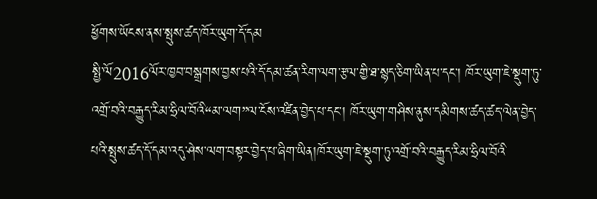ཕྱོགས་ཡོངས་ནས་སྤུས་ཚད་ཁོར་ཡུག་དོ་དམ
སྤྱི་ལོ2016ལོར་ཁྱབ་བསྒྲགས་བྱས་པའི་དོ་དམ་ཚན་རིག་ལག་རྩལ་གྱི་ཐ་སྙད་ཅིག་ཡིན་པ་དང་། ཁོར་ཡུག་ཇེ་སྡུག་ཏུ་འགྲོ་བའི་བརྒྱུད་རིམ་ཧྲིལ་བོའི“མ་ལག”ལ་ངོས་འཛིན་བྱེད་པ་དང་། ཁོར་ཡུག་གཤིས་ནུས་དམིགས་ཚད་ཚད་ལེན་བྱེད་པའི་སྤུས་ཚད་དོ་དམ་འདུ་ཤེས་ལག་བསྟར་བྱེད་པ་ཞིག་ཡིན།ཁོར་ཡུག་ཇེ་སྡུག་ཏུ་འགྲོ་བའི་བརྒྱུད་རིམ་ཧྲིལ་བོའི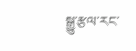སྒྱུ་རྩལ་རང་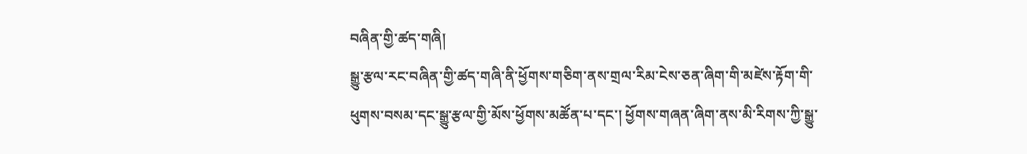བཞིན་གྱི་ཚད་གཞི།
སྒྱུ་རྩལ་རང་བཞིན་གྱི་ཚད་གཞི་ནི་ཕྱོགས་གཅིག་ནས་གྲལ་རིམ་ངེས་ཅན་ཞིག་གི་མཛེས་རྟོག་གི་ཕུགས་བསམ་དང་སྒྱུ་རྩལ་གྱི་མོས་ཕྱོགས་མཚོན་པ་དང་། ཕྱོགས་གཞན་ཞིག་ནས་མི་རིགས་ཀྱི་སྒྱུ་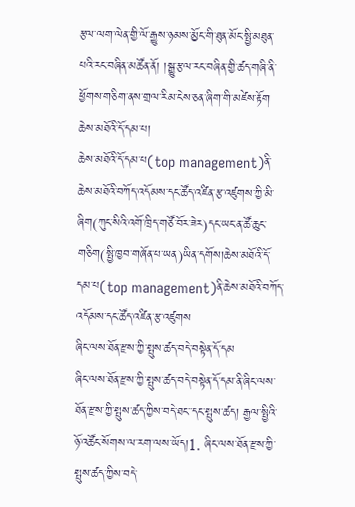རྩལ་ལག་ལེན་གྱི་ལོ་རྒྱུས་ཉམས་མྱོང་གི་ཐུན་མོང་སྤྱི་མཐུན་པའི་རང་བཞིན་མཚོན་ནོ། །སྒྱུ་རྩལ་རང་བཞིན་གྱི་ཚད་གཞི་ནི་ཕྱོགས་གཅིག་ནས་གྲལ་རིམ་ངེས་ཅན་ཞིག་གི་མཛེས་རྟོག
ཆེས་མཐོའི་དོ་དམ་པ།
ཆེས་མཐོའི་དོ་དམ་པ(top management)ནི་ཆེས་མཐོའི་བཀོད་འདོམས་དང་ཚོད་འཛིན་རྩ་འཛུགས་ཀྱི་མི་ཞིག(ཀུང་སིའི་འགོ་ཁྲིད་གཙོ་བོར་ཟེར)དང་ཡང་ན་ཚོ་ཆུང་གཅིག(སྤྱི་ཁྱབ་གཞོན་པ་ཡན)ཡིན་དགོས།ཆེས་མཐོའི་དོ་དམ་པ(top management)ནི་ཆེས་མཐོའི་བཀོད་འདོམས་དང་ཚོད་འཛིན་རྩ་འཛུགས
ཞིང་ལས་ཐོན་རྫས་ཀྱི་སྤུས་ཚད་བདེ་བསྟེན་དོ་དམ
ཞིང་ལས་ཐོན་རྫས་ཀྱི་སྤུས་ཚད་བདེ་བསྟེན་དོ་དམ་ནི་ཞིང་ལས་ཐོན་རྫས་ཀྱི་སྤུས་ཚད་ཀྱིས་བདེ་ཐང་་དང་སྤུས་ཚད། རྒྱལ་སྤྱིའི་ཉོ་འཚོང་སོགས་ལ་རག་ལས་ཡོད།1. ཞིང་ལས་ཐོན་རྫས་ཀྱི་སྤུས་ཚད་ཀྱིས་བདེ་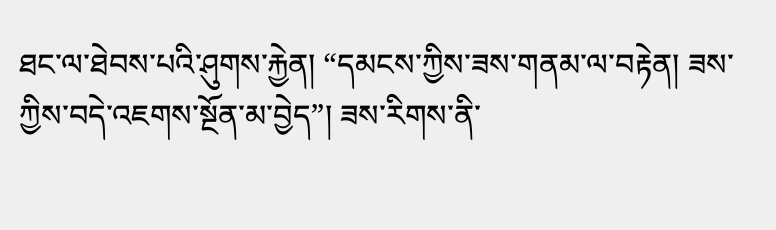ཐང་ལ་ཐེབས་པའི་ཤུགས་རྐྱེན། “དམངས་ཀྱིས་ཟས་གནམ་ལ་བརྟེན། ཟས་ཀྱིས་བདེ་འཇགས་སྔོན་མ་བྱེད”། ཟས་རིགས་ནི་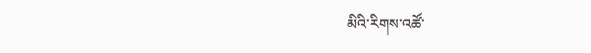མིའི་རིགས་འཚོ་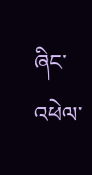ཞིང་འཕེལ་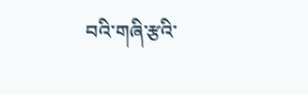བའི་གཞི་རྩའི་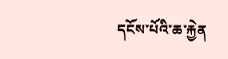དངོས་པོའི་ཆ་རྐྱེན